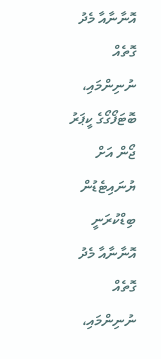އޮނާނާއާ މެދު ގޮތެއް ނުނިންމައި، ބޮޓަފޯގޯގެ ކީޕަރު ޖޯން އަށް ޔުނައިޓެޑުން ބިޑްކުރަނީ އޮނާނާއާ މެދު ގޮތެއް ނުނިންމައި،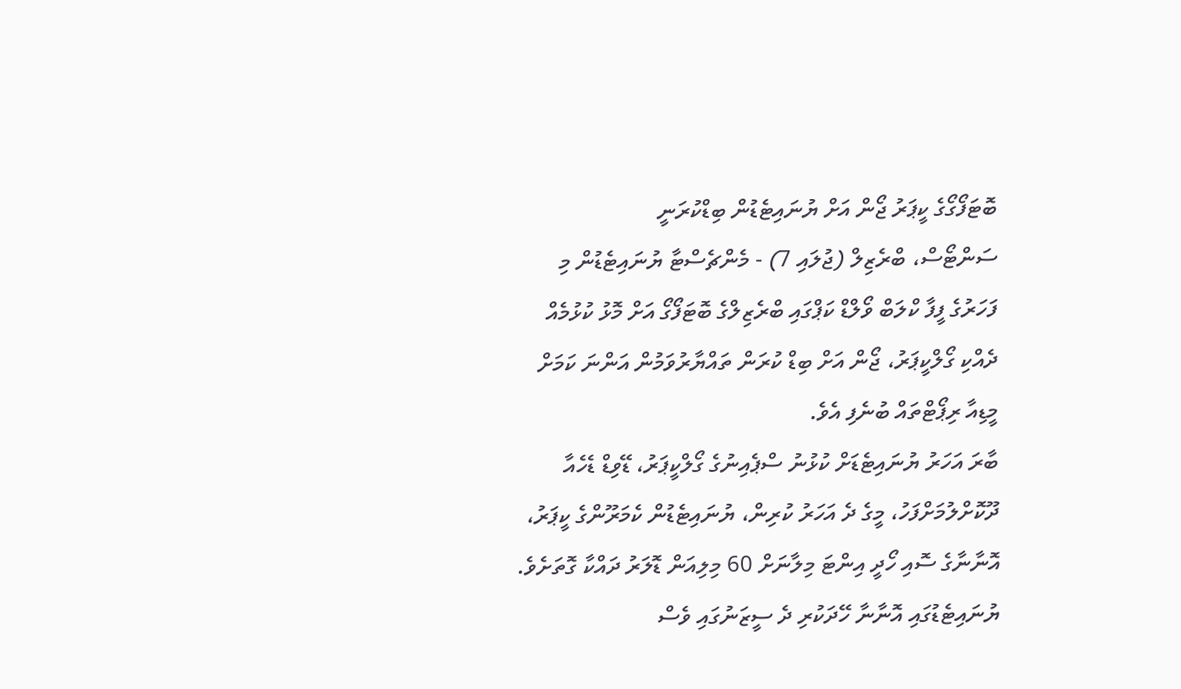ބޮޓަފޯގޯގެ ކީޕަރު ޖޯން އަށް ޔުނައިޓެޑުން ބިޑްކުރަނީ
ސަންޓޯސް، ބްރެޒިލް (ޖުލައި 7) - މެންޗެސްޓާ ޔުނައިޓެޑުން މި ފަހަރުގެ ފީފާ ކްލަބް ވޯލްޑް ކަޕްގައި ބްރެޒިލްގެ ބޮޓަފޯގޯ އަށް މޮޅު ކުޅުމެއް ދެއްކި ގޯލްކީޕަރު، ޖޯން އަށް ބިޑް ކުރަން ތައްޔާރުވަމުން އަންނަ ކަމަށް މީޑިއާ ރިޕޯޓްތައް ބުނެފި އެވެ.
ބާރަ އަހަރު ޔުނައިޓެޑަށް ކުޅުނު ސްޕެއިނުގެ ގޯލްކީޕަރު، ޑޭވިޑް ޑެހެއާ ދޫކޮށްލުމަށްފަހު، މީގެ ދެ އަހަރު ކުރިން، ޔުނައިޓެޑުން ކެމަރޫންގެ ކީޕަރު، އޮނާނާގެ ސޮއި ހޯދީ އިންޓަ މިލާނަށް 60 މިލިއަން ޑޮލަރު ދައްކާ ގޮތަށެވެ. ޔުނައިޓެޑުގައި އޮނާނާ ހޭދަކުރި ދެ ސީޒަނުގައި ވެސް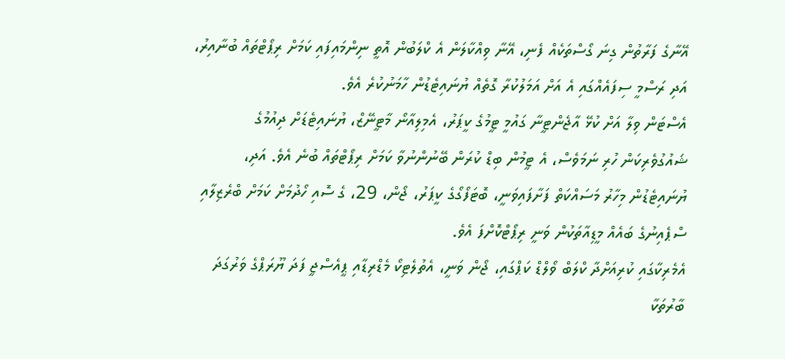އޭނާގެ ފަރާތުން ގިނަ ގޯސްތަކެއް ފެނި، އޭނާ ވިއްކާލަން އެ ކްލަބުން އޮތީ ނިންމައިފައި ކަމަށް ރިޕޯޓްތައް ބުނާއިރު، އަދި ރަސްމީ ސިފައެއްގައި އެ އަށް އަމަލުކުރާ ގޮތެއް ޔުނައިޓެޑުން ހާމަނުކުރެ އެވެ.
އެސްޓަން ވިލާ އަށް ކުޅޭ އާޖެންޓީނާ ގައުމީ ޓީމުގެ ކީޕަރު، އެމިލިއާނޯ މާޓީނޭޒް، ޔުނައިޓެޑަށް ދިއުމުގެ ޝައުގުވެރިކަން ހުރި ނަމަވެސް، އެ ޓީމުން ބިޑް ކުރަން ބޭނުންނުވާ ކަމަށް ރިޕޯޓްތައް ބުނެ އެވެ. އަދި، ޔުނައިޓެޑުން މިހާރު މަސައްކަތް ފަށާފައިވަނީ، ބޮޓަފޯގޯގެ ކީޕަރު، ޖޯން، 29، ގެ ސޮއި ހޯދުމަށް ކަމަށް ބްރެޒިލާއި ސްޕެއިނުގެ ބައެއް މީޑިއާތަކުން ވަނީ ރިޕޯޓްކޮށްފަ އެވެ.
އެމެރިކާގައި ކުރިއަށްދާ ކްލަބް ވޯލްޑް ކަޕްގައި، ޖޯން ވަނީ، އެތުލެޓިކޯ މެޑްރިޑާއި ޕީއެސްޖީ ފަދަ ޔޫރަޕްގެ ވަރުގަދަ ބާރުތަކާ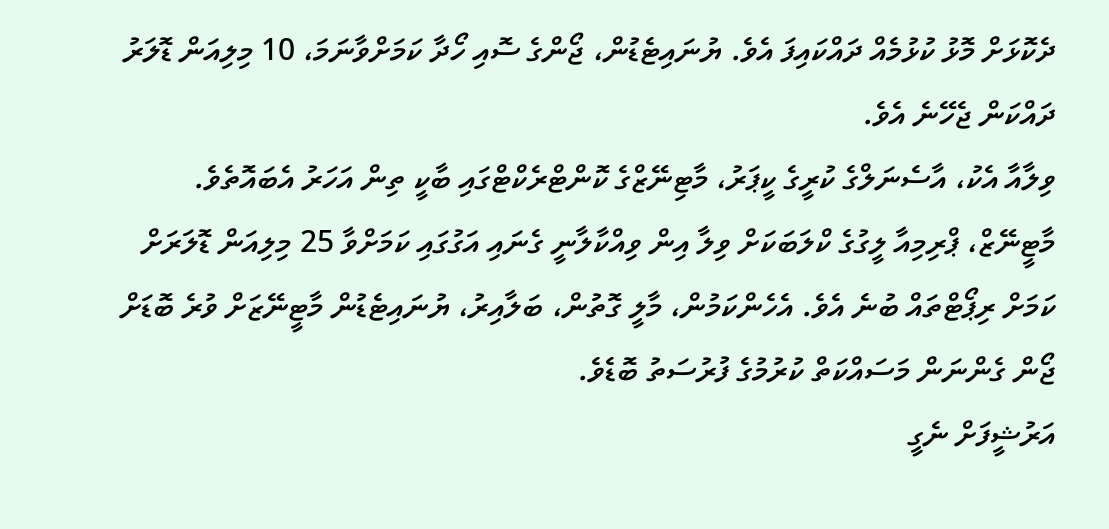ދެކޮޅަށް މޮޅު ކުޅުމެއް ދައްކައިފަ އެވެ. ޔުނައިޓެޑުން، ޖޯންގެ ސޮއި ހޯދާ ކަމަށްވާނަމަ، 10 މިލިއަން ޑޮލަރު ދައްކަން ޖެހޭނެ އެވެ.
ވިލާއާ އެކު، އާސެނަލްގެ ކުރީގެ ކީޕަރު، މާޓިނޭޒްގެ ކޮންޓްރެކްޓްގައި ބާކީ ތިން އަހަރު އެބައޮތެވެ. މާޓީނޭޒް، ޕްރިމިއާ ލީގުގެ ކްލަބަކަށް ވިލާ އިން ވިއްކާލާނީ ގެނައި އަގުގައި ކަމަށްވާ 25 މިލިއަން ޑޮލަރަށް ކަމަށް ރިޕޯޓްތައް ބުނެ އެވެ. އެހެންކަމުން، މާލީ ގޮތުން، ބަލާއިރު، ޔުނައިޓެޑުން މާޓީނޭޒަށް ވުރެ ބޮޑަށް ޖޯން ގެންނަން މަސައްކަތް ކުރުމުގެ ފުރުސަތު ބޮޑެވެ.
އަރުޝީފަށް ނެގީ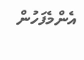އެންމެފަހުން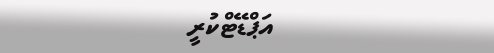އަޕްޑޭޓްކުރީ